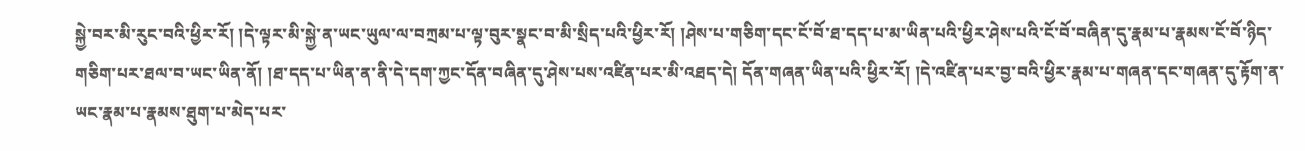སྐྱེ་བར་མི་རུང་བའི་ཕྱིར་རོ། །དེ་ལྟར་མི་སྐྱེ་ན་ཡང་ཡུལ་ལ་བཀྲམ་པ་ལྟ་བུར་སྣང་བ་མི་སྲིད་པའི་ཕྱིར་རོ། །ཤེས་པ་གཅིག་དང་ངོ་བོ་ཐ་དད་པ་མ་ཡིན་པའི་ཕྱིར་ཤེས་པའི་ངོ་བོ་བཞིན་དུ་རྣམ་པ་རྣམས་ངོ་བོ་ཉིད་གཅིག་པར་ཐལ་བ་ཡང་ཡིན་ནོ། །ཐ་དད་པ་ཡིན་ན་ནི་དེ་དག་ཀྱང་དོན་བཞིན་དུ་ཤེས་པས་འཛིན་པར་མི་འཐད་དེ། དོན་གཞན་ཡིན་པའི་ཕྱིར་རོ། །དེ་འཛིན་པར་བྱ་བའི་ཕྱིར་རྣམ་པ་གཞན་དང་གཞན་དུ་རྟོག་ན་ཡང་རྣམ་པ་རྣམས་ཐུག་པ་མེད་པར་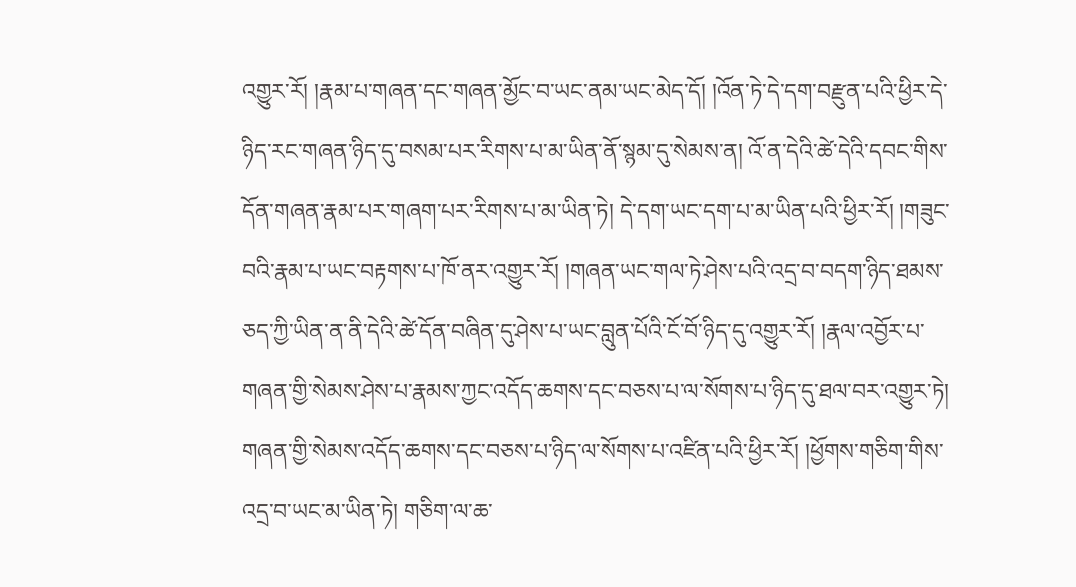འགྱུར་རོ། །རྣམ་པ་གཞན་དང་གཞན་མྱོང་བ་ཡང་ནམ་ཡང་མེད་དོ། །འོན་ཏེ་དེ་དག་བརྫུན་པའི་ཕྱིར་དེ་ཉིད་རང་གཞན་ཉིད་དུ་བསམ་པར་རིགས་པ་མ་ཡིན་ནོ་སྙམ་དུ་སེམས་ན། འོ་ན་དེའི་ཚེ་དེའི་དབང་གིས་དོན་གཞན་རྣམ་པར་གཞག་པར་རིགས་པ་མ་ཡིན་ཏེ། དེ་དག་ཡང་དག་པ་མ་ཡིན་པའི་ཕྱིར་རོ། །གཟུང་བའི་རྣམ་པ་ཡང་བརྟགས་པ་ཁོ་ནར་འགྱུར་རོ། །གཞན་ཡང་གལ་ཏེ་ཤེས་པའི་འདྲ་བ་བདག་ཉིད་ཐམས་ཅད་ཀྱི་ཡིན་ན་ནི་དེའི་ཚེ་དོན་བཞིན་དུ་ཤེས་པ་ཡང་བླུན་པོའི་ངོ་བོ་ཉིད་དུ་འགྱུར་རོ། །རྣལ་འབྱོར་པ་གཞན་གྱི་སེམས་ཤེས་པ་རྣམས་ཀྱང་འདོད་ཆགས་དང་བཅས་པ་ལ་སོགས་པ་ཉིད་དུ་ཐལ་བར་འགྱུར་ཏེ། གཞན་གྱི་སེམས་འདོད་ཆགས་དང་བཅས་པ་ཉིད་ལ་སོགས་པ་འཛིན་པའི་ཕྱིར་རོ། །ཕྱོགས་གཅིག་གིས་འདྲ་བ་ཡང་མ་ཡིན་ཏེ། གཅིག་ལ་ཆ་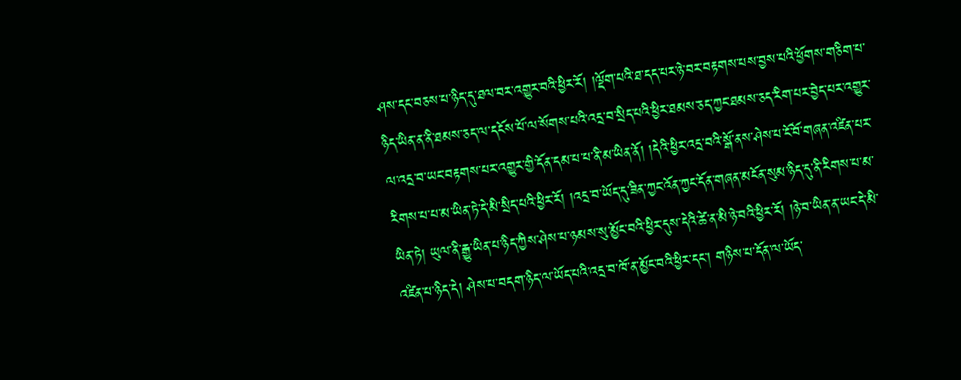ཤས་དང་བཅས་པ་ཉིད་དུ་ཐལ་བར་འགྱུར་བའི་ཕྱིར་རོ། །ལྡོག་པའི་ཐ་དད་པར་ཉེ་བར་བརྟགས་པས་བྱས་པའི་ཕྱོགས་གཅིག་པ་ཉིད་ཡིན་ན་ནི་ཐམས་ཅད་ལ་དངོས་པོ་ལ་སོགས་པའི་འདྲ་བ་སྲིད་པའི་ཕྱིར་ཐམས་ཅད་ཀྱང་ཐམས་ཅད་རིག་པར་བྱེད་པར་འགྱུར་ལ་འདྲ་བ་ཡང་བརྟགས་པར་འགྱུར་གྱི་དོན་དམ་པ་པ་ནི་མ་ཡིན་ནོ། །དེའི་ཕྱིར་འདྲ་བའི་སྒོ་ནས་ཤེས་པ་ངོ་བོ་གཞན་འཛིན་པར་རིགས་པ་པ་མ་ཡིན་ཏེ་དེ་མི་སྲིད་པའི་ཕྱིར་རོ། །འདྲ་བ་ཡོད་དུ་ཟིན་ཀྱང་འོན་ཀྱང་དོན་གཞན་མངོན་སུམ་ཉིད་དུ་ནི་རིགས་པ་མ་ཡིན་ཏེ། ཡུལ་ནི་རྒྱུ་ཡིན་པ་ཉིད་ཀྱིས་ཤེས་པ་ཉམས་སུ་མྱོང་བའི་ཕྱིར་དུས་དེའི་ཚེ་ན་མི་ཉེ་བའི་ཕྱིར་རོ། །ཉེ་བ་ཡིན་ན་ཡང་དེ་མི་འཛིན་པ་ཉིད་དེ། ཤེས་པ་བདག་ཉིད་ལ་ཡོད་པའི་འདྲ་བ་ཁོ་ན་མྱོང་བའི་ཕྱིར་དང་། གཉིས་པ་དོན་ལ་ཡོད་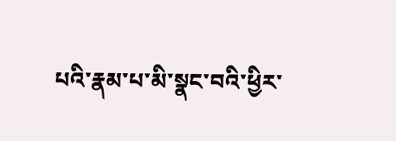པའི་རྣམ་པ་མི་སྣང་བའི་ཕྱིར་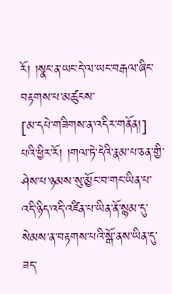རོ། །སྣང་ན་ཡང་དེ་ལ་ཡང་བརྒལ་ཞིང་བརྟགས་པ་མཚུངས་
[མ་དཔེ་གཟིགས་ན་འདིར་གནོན།]
པའི་ཕྱིར་རོ། །གལ་ཏེ་དེའི་རྣམ་པ་ཅན་གྱི་ཤེས་པ་ཉམས་སུ་མྱོང་བ་གང་ཡིན་པ་འདི་ཉིད་འདི་འཛིན་པ་ཡིན་ནོ་སྙམ་དུ་སེམས་ན་བརྟགས་པའི་སྒོ་ནས་ཡིན་དུ་ཟད་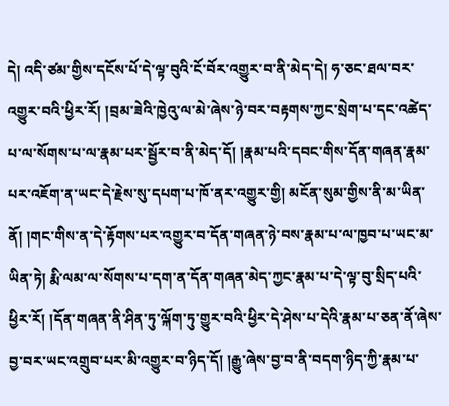དེ། འདི་ཙམ་གྱིས་དངོས་པོ་དེ་ལྟ་བུའི་ངོ་བོར་འགྱུར་བ་ནི་མེད་དེ། ཧ་ཅང་ཐལ་བར་འགྱུར་བའི་ཕྱིར་རོ། །བྲམ་ཟེའི་ཁྱེའུ་ལ་མེ་ཞེས་ཉེ་བར་བརྟགས་ཀྱང་སྲེག་པ་དང་འཚེད་པ་ལ་སོགས་པ་ལ་རྣམ་པར་སྦྱོར་བ་ནི་མེད་དོ། །རྣམ་པའི་དབང་གིས་དོན་གཞན་རྣམ་པར་འཇོག་ན་ཡང་དེ་རྗེས་སུ་དཔག་པ་ཁོ་ནར་འགྱུར་གྱི། མངོན་སུམ་གྱིས་ནི་མ་ཡིན་ནོ། །གང་གིས་ན་དེ་རྟོགས་པར་འགྱུར་བ་དོན་གཞན་ཉེ་བས་རྣམ་པ་ལ་ཁྱབ་པ་ཡང་མ་ཡིན་ཏེ། རྨི་ལམ་ལ་སོགས་པ་དག་ན་དོན་གཞན་མེད་ཀྱང་རྣམ་པ་དེ་ལྟ་བུ་སྲིད་པའི་ཕྱིར་རོ། །དོན་གཞན་ནི་ཤིན་ཏུ་ལྐོག་ཏུ་གྱུར་བའི་ཕྱིར་དེ་ཤེས་པ་དེའི་རྣམ་པ་ཅན་ནོ་ཞེས་བྱ་བར་ཡང་འགྲུབ་པར་མི་འགྱུར་བ་ཉིད་དོ། །རྒྱུ་ཞེས་བྱ་བ་ནི་བདག་ཉིད་ཀྱི་རྣམ་པ་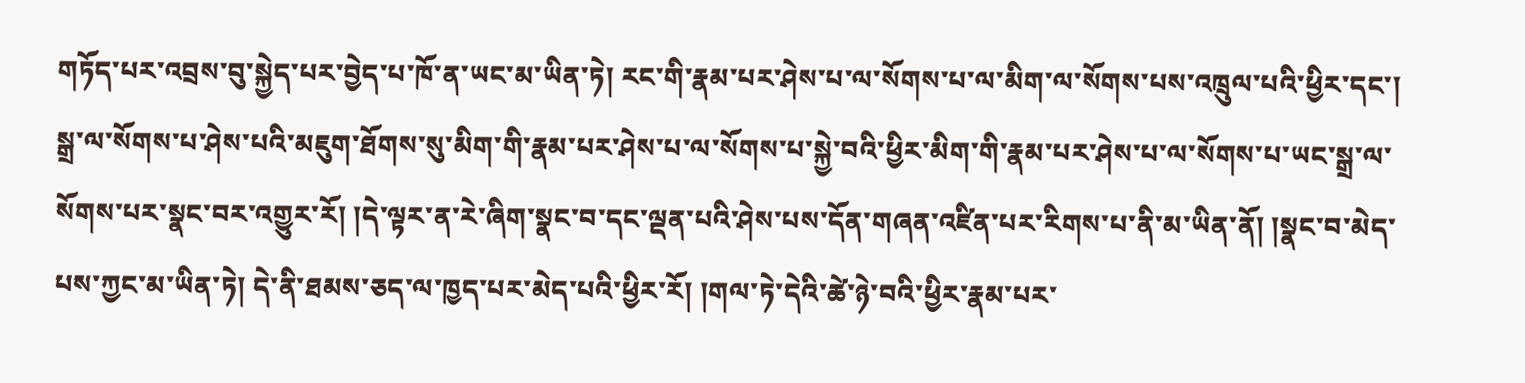གཏོད་པར་འབྲས་བུ་སྐྱེད་པར་བྱེད་པ་ཁོ་ན་ཡང་མ་ཡིན་ཏེ། རང་གི་རྣམ་པར་ཤེས་པ་ལ་སོགས་པ་ལ་མིག་ལ་སོགས་པས་འཁྲུལ་པའི་ཕྱིར་དང་། སྒྲ་ལ་སོགས་པ་ཤེས་པའི་མཇུག་ཐོགས་སུ་མིག་གི་རྣམ་པར་ཤེས་པ་ལ་སོགས་པ་སྐྱེ་བའི་ཕྱིར་མིག་གི་རྣམ་པར་ཤེས་པ་ལ་སོགས་པ་ཡང་སྒྲ་ལ་སོགས་པར་སྣང་བར་འགྱུར་རོ། །དེ་ལྟར་ན་རེ་ཞིག་སྣང་བ་དང་ལྡན་པའི་ཤེས་པས་དོན་གཞན་འཛིན་པར་རིགས་པ་ནི་མ་ཡིན་ནོ། །སྣང་བ་མེད་པས་ཀྱང་མ་ཡིན་ཏེ། དེ་ནི་ཐམས་ཅད་ལ་ཁྱད་པར་མེད་པའི་ཕྱིར་རོ། །གལ་ཏེ་དེའི་ཚེ་ཉེ་བའི་ཕྱིར་རྣམ་པར་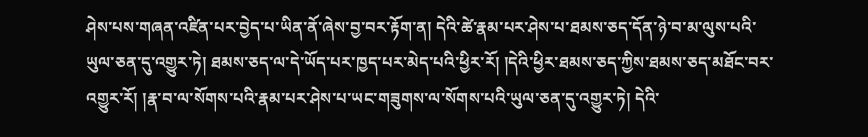ཤེས་པས་གཞན་འཛིན་པར་བྱེད་པ་ཡིན་ནོ་ཞེས་བྱ་བར་རྟོག་ན། དེའི་ཚེ་རྣམ་པར་ཤེས་པ་ཐམས་ཅད་དོན་ཉེ་བ་མ་ལུས་པའི་ཡུལ་ཅན་དུ་འགྱུར་ཏེ། ཐམས་ཅད་ལ་དེ་ཡོད་པར་ཁྱད་པར་མེད་པའི་ཕྱིར་རོ། །དེའི་ཕྱིར་ཐམས་ཅད་ཀྱིས་ཐམས་ཅད་མཐོང་བར་འགྱུར་རོ། །རྣ་བ་ལ་སོགས་པའི་རྣམ་པར་ཤེས་པ་ཡང་གཟུགས་ལ་སོགས་པའི་ཡུལ་ཅན་དུ་འགྱུར་ཏེ། དེའི་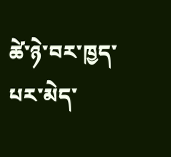ཚེ་ཉེ་བར་ཁྱད་པར་མེད་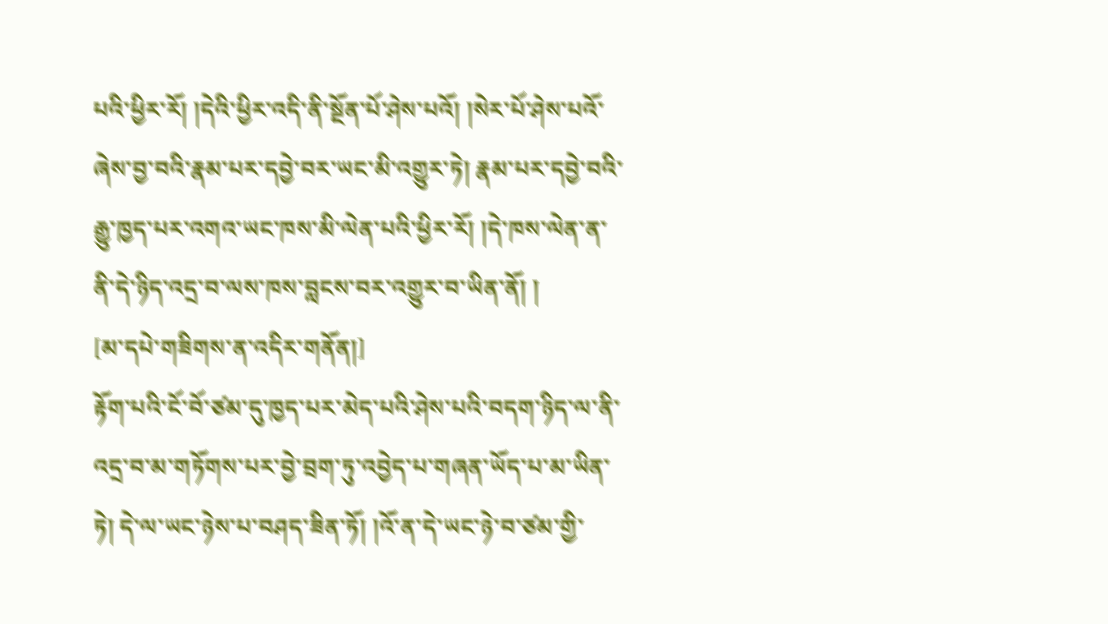པའི་ཕྱིར་རོ། །དེའི་ཕྱིར་འདི་ནི་སྔོན་པོ་ཤེས་པའོ། །སེར་པོ་ཤེས་པའོ་ཞེས་བྱ་བའི་རྣམ་པར་དབྱེ་བར་ཡང་མི་འགྱུར་ཏེ། རྣམ་པར་དབྱེ་བའི་རྒྱུ་ཁྱད་པར་འགའ་ཡང་ཁས་མི་ལེན་པའི་ཕྱིར་རོ། །དེ་ཁས་ལེན་ན་ནི་དེ་ཉིད་འདྲ་བ་ལས་ཁས་བླངས་བར་འགྱུར་བ་ཡིན་ནོ། །
[མ་དཔེ་གཟིགས་ན་འདིར་གནོན།]
རྟོག་པའི་ངོ་བོ་ཙམ་དུ་ཁྱད་པར་མེད་པའི་ཤེས་པའི་བདག་ཉིད་ལ་ནི་འདྲ་བ་མ་གཏོགས་པར་བྱེ་བྲག་ཏུ་འབྱེད་པ་གཞན་ཡོད་པ་མ་ཡིན་ཏེ། དེ་ལ་ཡང་ཉེས་པ་བཤད་ཟིན་ཏོ། །འོ་ན་དེ་ཡང་ཉེ་བ་ཙམ་གྱི་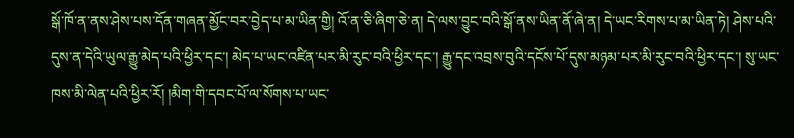སྒོ་ཁོ་ན་ནས་ཤེས་པས་དོན་གཞན་མྱོང་བར་བྱེད་པ་མ་ཡིན་གྱི། འོ་ན་ཅི་ཞིག་ཅེ་ན། དེ་ལས་བྱུང་བའི་སྒོ་ནས་ཡིན་ནོ་ཞེ་ན། དེ་ཡང་རིགས་པ་མ་ཡིན་ཏེ། ཤེས་པའི་དུས་ན་དེའི་ཡུལ་རྒྱུ་མེད་པའི་ཕྱིར་དང་། མེད་པ་ཡང་འཛིན་པར་མི་རུང་བའི་ཕྱིར་དང་། རྒྱུ་དང་འབྲས་བུའི་དངོས་པོ་དུས་མཉམ་པར་མི་རུང་བའི་ཕྱིར་དང་། སུ་ཡང་ཁས་མི་ལེན་པའི་ཕྱིར་རོ། །མིག་གི་དབང་པོ་ལ་སོགས་པ་ཡང་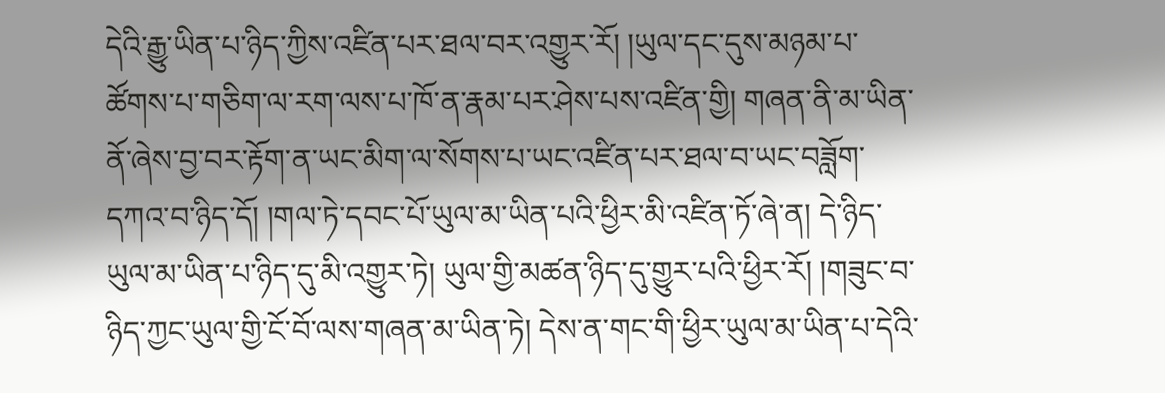དེའི་རྒྱུ་ཡིན་པ་ཉིད་ཀྱིས་འཛིན་པར་ཐལ་བར་འགྱུར་རོ། །ཡུལ་དང་དུས་མཉམ་པ་ཚོགས་པ་གཅིག་ལ་རག་ལས་པ་ཁོ་ན་རྣམ་པར་ཤེས་པས་འཛིན་གྱི། གཞན་ནི་མ་ཡིན་ནོ་ཞེས་བྱ་བར་རྟོག་ན་ཡང་མིག་ལ་སོགས་པ་ཡང་འཛིན་པར་ཐལ་བ་ཡང་བཟློག་དཀའ་བ་ཉིད་དོ། །གལ་ཏེ་དབང་པོ་ཡུལ་མ་ཡིན་པའི་ཕྱིར་མི་འཛིན་ཏོ་ཞེ་ན། དེ་ཉིད་ཡུལ་མ་ཡིན་པ་ཉིད་དུ་མི་འགྱུར་ཏེ། ཡུལ་གྱི་མཚན་ཉིད་དུ་གྱུར་པའི་ཕྱིར་རོ། །གཟུང་བ་ཉིད་ཀྱང་ཡུལ་གྱི་ངོ་བོ་ལས་གཞན་མ་ཡིན་ཏེ། དེས་ན་གང་གི་ཕྱིར་ཡུལ་མ་ཡིན་པ་དེའི་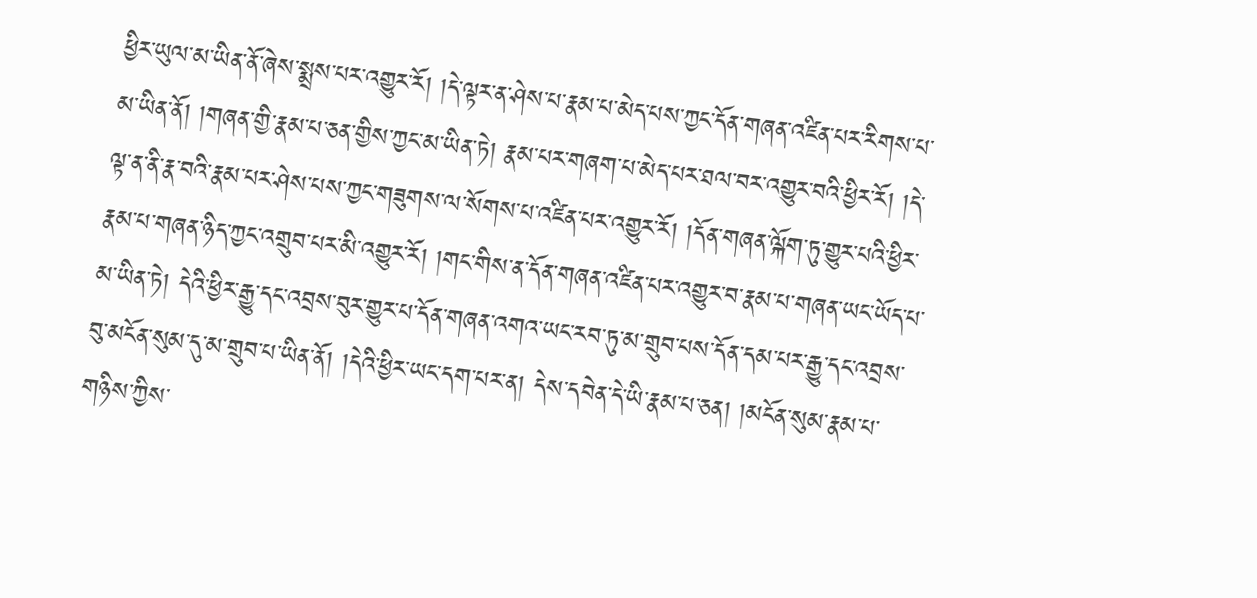ཕྱིར་ཡུལ་མ་ཡིན་ནོ་ཞེས་སྨྲས་པར་འགྱུར་རོ། །དེ་ལྟར་ན་ཤེས་པ་རྣམ་པ་མེད་པས་ཀྱང་དོན་གཞན་འཛིན་པར་རིགས་པ་མ་ཡིན་ནོ། །གཞན་གྱི་རྣམ་པ་ཅན་གྱིས་ཀྱང་མ་ཡིན་ཏེ། རྣམ་པར་གཞག་པ་མེད་པར་ཐལ་བར་འགྱུར་བའི་ཕྱིར་རོ། །དེ་ལྟ་ན་ནི་རྣ་བའི་རྣམ་པར་ཤེས་པས་ཀྱང་གཟུགས་ལ་སོགས་པ་འཛིན་པར་འགྱུར་རོ། །དོན་གཞན་ལྐོག་ཏུ་གྱུར་པའི་ཕྱིར་རྣམ་པ་གཞན་ཉིད་ཀྱང་འགྲུབ་པར་མི་འགྱུར་རོ། །གང་གིས་ན་དོན་གཞན་འཛིན་པར་འགྱུར་བ་རྣམ་པ་གཞན་ཡང་ཡོད་པ་མ་ཡིན་ཏེ། དེའི་ཕྱིར་རྒྱུ་དང་འབྲས་བུར་གྱུར་པ་དོན་གཞན་འགའ་ཡང་རབ་ཏུ་མ་གྲུབ་པས་དོན་དམ་པར་རྒྱུ་དང་འབྲས་བུ་མངོན་སུམ་དུ་མ་གྲུབ་པ་ཡིན་ནོ། །དེའི་ཕྱིར་ཡང་དག་པར་ན། དེས་དབེན་དེ་ཡི་རྣམ་པ་ཅན། །མངོན་སུམ་རྣམ་པ་གཉིས་ཀྱིས་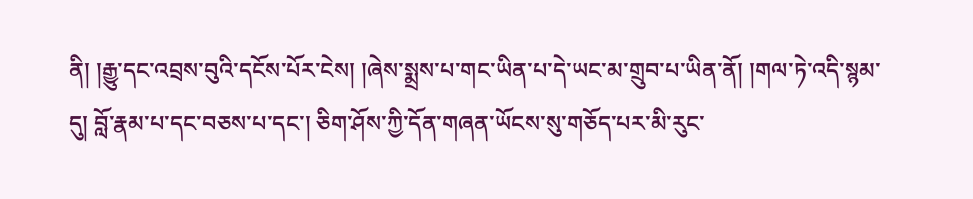ནི། །རྒྱུ་དང་འབྲས་བུའི་དངོས་པོར་ངེས། །ཞེས་སྨྲས་པ་གང་ཡིན་པ་དེ་ཡང་མ་གྲུབ་པ་ཡིན་ནོ། །གལ་ཏེ་འདི་སྙམ་དུ། བློ་རྣམ་པ་དང་བཅས་པ་དང་། ཅིག་ཤོས་ཀྱི་དོན་གཞན་ཡོངས་སུ་གཅོད་པར་མི་རུང་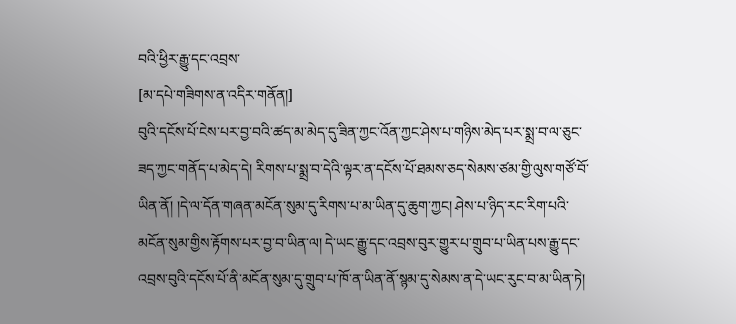བའི་ཕྱིར་རྒྱུ་དང་འབྲས་
[མ་དཔེ་གཟིགས་ན་འདིར་གནོན།]
བུའི་དངོས་པོ་ངེས་པར་བྱ་བའི་ཚད་མ་མེད་དུ་ཟིན་ཀྱང་འོན་ཀྱང་ཤེས་པ་གཉིས་མེད་པར་སྨྲ་བ་ལ་ཅུང་ཟད་ཀྱང་གནོད་པ་མེད་དེ། རིགས་པ་སྨྲ་བ་དེའི་ལྟར་ན་དངོས་པོ་ཐམས་ཅད་སེམས་ཙམ་གྱི་ལུས་གཙོ་བོ་ཡིན་ནོ། །དེ་ལ་དོན་གཞན་མངོན་སུམ་དུ་རིགས་པ་མ་ཡིན་དུ་ཆུག་ཀྱང། ཤེས་པ་ཉིད་རང་རིག་པའི་མངོན་སུམ་གྱིས་རྟོགས་པར་བྱ་བ་ཡིན་ལ། དེ་ཡང་རྒྱུ་དང་འབྲས་བུར་གྱུར་པ་གྲུབ་པ་ཡིན་པས་རྒྱུ་དང་འབྲས་བུའི་དངོས་པོ་ནི་མངོན་སུམ་དུ་གྲུབ་པ་ཁོ་ན་ཡིན་ནོ་སྙམ་དུ་སེམས་ན་དེ་ཡང་རུང་བ་མ་ཡིན་ཏེ།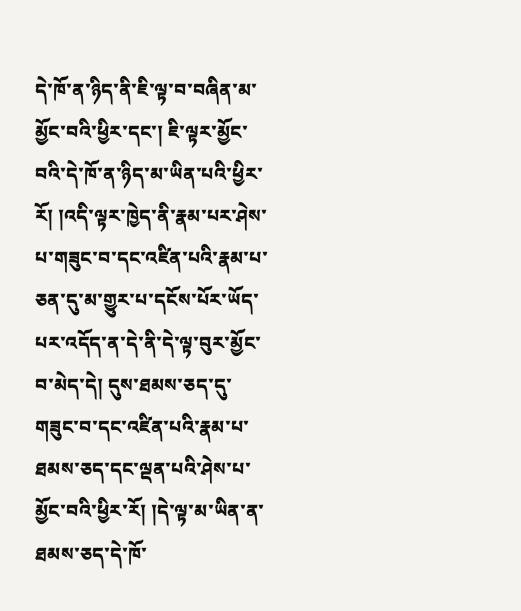དེ་ཁོ་ན་ཉིད་ནི་ཇི་ལྟ་བ་བཞིན་མ་མྱོང་བའི་ཕྱིར་དང་། ཇི་ལྟར་མྱོང་བའི་དེ་ཁོ་ན་ཉིད་མ་ཡིན་པའི་ཕྱིར་རོ། །འདི་ལྟར་ཁྱེད་ནི་རྣམ་པར་ཤེས་པ་གཟུང་བ་དང་འཛིན་པའི་རྣམ་པ་ཅན་དུ་མ་གྱུར་པ་དངོས་པོར་ཡོད་པར་འདོད་ན་དེ་ནི་དེ་ལྟ་བུར་མྱོང་བ་མེད་དེ། དུས་ཐམས་ཅད་དུ་གཟུང་བ་དང་འཛིན་པའི་རྣམ་པ་ཐམས་ཅད་དང་ལྡན་པའི་ཤེས་པ་མྱོང་བའི་ཕྱིར་རོ། །དེ་ལྟ་མ་ཡིན་ན་ཐམས་ཅད་དེ་ཁོ་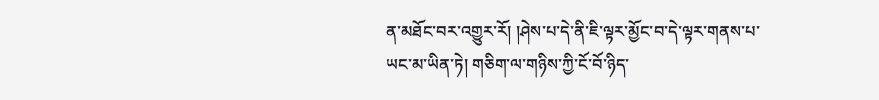ན་མཐོང་བར་འགྱུར་རོ། །ཤེས་པ་དེ་ནི་ཇི་ལྟར་མྱོང་བ་དེ་ལྟར་གནས་པ་ཡང་མ་ཡིན་ཏེ། གཅིག་ལ་གཉིས་ཀྱི་ངོ་བོ་ཉིད་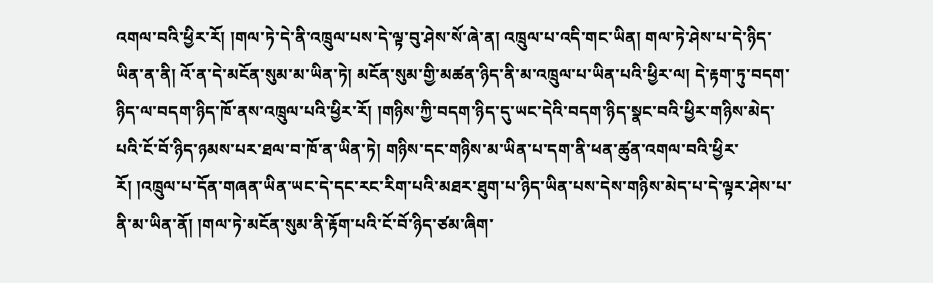འགལ་བའི་ཕྱིར་རོ། །གལ་ཏེ་དེ་ནི་འཁྲུལ་པས་དེ་ལྟ་བུ་ཤེས་སོ་ཞེ་ན། འཁྲུལ་པ་འདི་གང་ཡིན། གལ་ཏེ་ཤེས་པ་དེ་ཉིད་ཡིན་ན་ནི། འོ་ན་དེ་མངོན་སུམ་མ་ཡིན་ཏེ། མངོན་སུམ་གྱི་མཚན་ཉིད་ནི་མ་འཁྲུལ་པ་ཡིན་པའི་ཕྱིར་ལ། དེ་རྟག་ཏུ་བདག་ཉིད་ལ་བདག་ཉིད་ཁོ་ནས་འཁྲུལ་པའི་ཕྱིར་རོ། །གཉིས་ཀྱི་བདག་ཉིད་དུ་ཡང་དེའི་བདག་ཉིད་སྣང་བའི་ཕྱིར་གཉིས་མེད་པའི་ངོ་བོ་ཉིད་ཉམས་པར་ཐལ་བ་ཁོ་ན་ཡིན་ཏེ། གཉིས་དང་གཉིས་མ་ཡིན་པ་དག་ནི་ཕན་ཚུན་འགལ་བའི་ཕྱིར་རོ། །འཁྲུལ་པ་དོན་གཞན་ཡིན་ཡང་དེ་དང་རང་རིག་པའི་མཐར་ཐུག་པ་ཉིད་ཡིན་པས་དེས་གཉིས་མེད་པ་དེ་ལྟར་ཤེས་པ་ནི་མ་ཡིན་ནོ། །གལ་ཏེ་མངོན་སུམ་ནི་རྟོག་པའི་ངོ་བོ་ཉིད་ཙམ་ཞིག་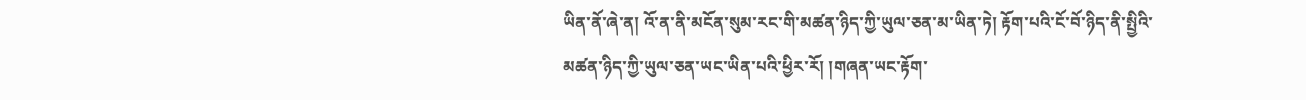ཡིན་ནོ་ཞེ་ན། འོ་ན་ནི་མངོན་སུམ་རང་གི་མཚན་ཉིད་ཀྱི་ཡུལ་ཅན་མ་ཡིན་ཏེ། རྟོག་པའི་ངོ་བོ་ཉིད་ནི་སྤྱིའི་མཚན་ཉིད་ཀྱི་ཡུལ་ཅན་ཡང་ཡིན་པའི་ཕྱིར་རོ། །གཞན་ཡང་རྟོག་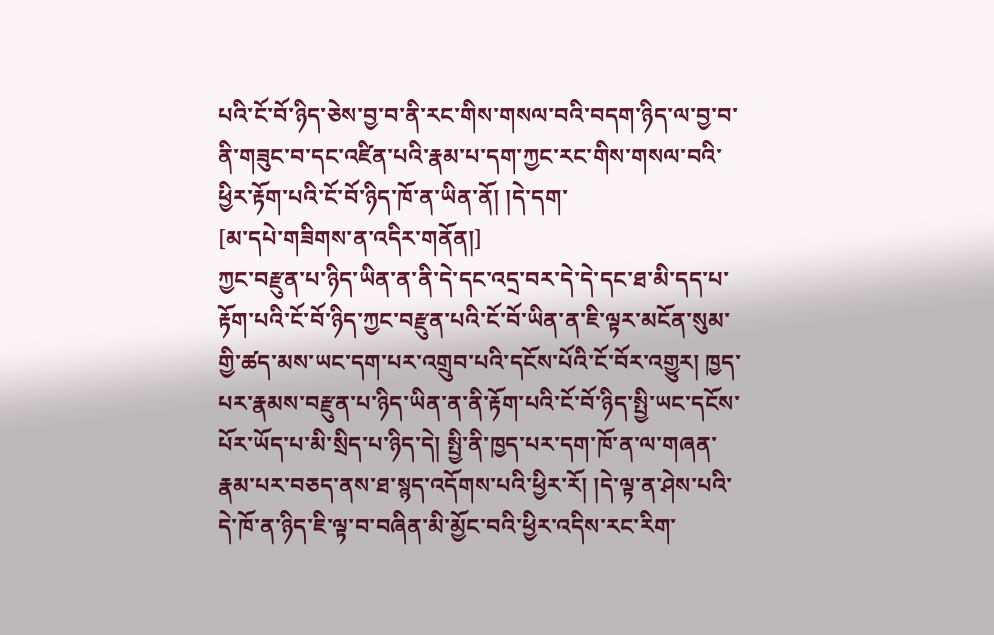པའི་ངོ་བོ་ཉིད་ཅེས་བྱ་བ་ནི་རང་གིས་གསལ་བའི་བདག་ཉིད་ལ་བྱ་བ་ནི་གཟུང་བ་དང་འཛིན་པའི་རྣམ་པ་དག་ཀྱང་རང་གིས་གསལ་བའི་ཕྱིར་རྟོག་པའི་ངོ་བོ་ཉིད་ཁོ་ན་ཡིན་ནོ། །དེ་དག་
[མ་དཔེ་གཟིགས་ན་འདིར་གནོན།]
ཀྱང་བརྫུན་པ་ཉིད་ཡིན་ན་ནི་དེ་དང་འདྲ་བར་དེ་དེ་དང་ཐ་མི་དད་པ་རྟོག་པའི་ངོ་བོ་ཉིད་ཀྱང་བརྫུན་པའི་ངོ་བོ་ཡིན་ན་ཇི་ལྟར་མངོན་སུམ་གྱི་ཚད་མས་ཡང་དག་པར་འགྲུབ་པའི་དངོས་པོའི་ངོ་བོར་འགྱུར། ཁྱད་པར་རྣམས་བརྫུན་པ་ཉིད་ཡིན་ན་ནི་རྟོག་པའི་ངོ་བོ་ཉིད་སྤྱི་ཡང་དངོས་པོར་ཡོད་པ་མི་སྲིད་པ་ཉིད་དེ། སྤྱི་ནི་ཁྱད་པར་དག་ཁོ་ན་ལ་གཞན་རྣམ་པར་བཅད་ནས་ཐ་སྙད་འདོགས་པའི་ཕྱིར་རོ། །དེ་ལྟ་ན་ཤེས་པའི་དེ་ཁོ་ན་ཉིད་ཇི་ལྟ་བ་བཞིན་མི་མྱོང་བའི་ཕྱིར་འདིས་རང་རིག་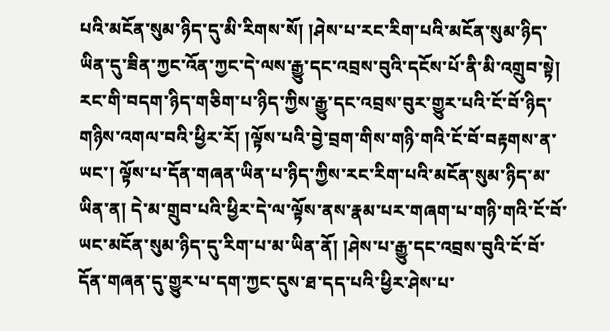པའི་མངོན་སུམ་ཉིད་དུ་མི་རིགས་སོ། །ཤེས་པ་རང་རིག་པའི་མངོན་སུམ་ཉིད་ཡིན་དུ་ཟིན་ཀྱང་འོན་ཀྱང་དེ་ལས་རྒྱུ་དང་འབྲས་བུའི་དངོས་པོ་ནི་མི་འགྲུབ་སྟེ། རང་གི་བདག་ཉིད་གཅིག་པ་ཉིད་ཀྱིས་རྒྱུ་དང་འབྲས་བུར་གྱུར་པའི་ངོ་བོ་ཉིད་གཉིས་འགལ་བའི་ཕྱིར་རོ། །ལྟོས་པའི་བྱེ་བྲག་གིས་གཉི་གའི་ངོ་བོ་བརྟགས་ན་ཡང་། ལྟོས་པ་དོན་གཞན་ཡིན་པ་ཉིད་ཀྱིས་རང་རིག་པའི་མངོན་སུམ་ཉིད་མ་ཡིན་ན། དེ་མ་གྲུབ་པའི་ཕྱིར་དེ་ལ་ལྟོས་ནས་རྣམ་པར་གཞག་པ་གཉི་གའི་ངོ་བོ་ཡང་མངོན་སུམ་ཉིད་དུ་རིག་པ་མ་ཡིན་ནོ། །ཤེས་པ་རྒྱུ་དང་འབྲས་བུའི་ངོ་བོ་དོན་གཞན་དུ་གྱུར་པ་དག་ཀྱང་དུས་ཐ་དད་པའི་ཕྱིར་ཤེས་པ་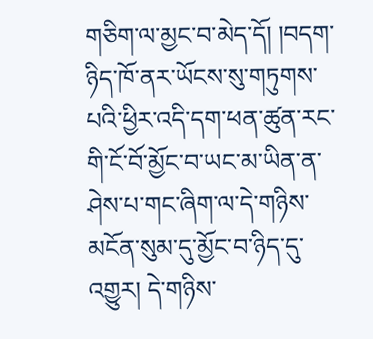གཅིག་ལ་མྱང་བ་མེད་དོ། །བདག་ཉིད་ཁོ་ནར་ཡོངས་སུ་གཏུགས་པའི་ཕྱིར་འདི་དག་ཕན་ཚུན་རང་གི་ངོ་བོ་མྱོང་བ་ཡང་མ་ཡིན་ན་ཤེས་པ་གང་ཞིག་ལ་དེ་གཉིས་མངོན་སུམ་དུ་མྱོང་བ་ཉིད་དུ་འགྱུར། དེ་གཉིས་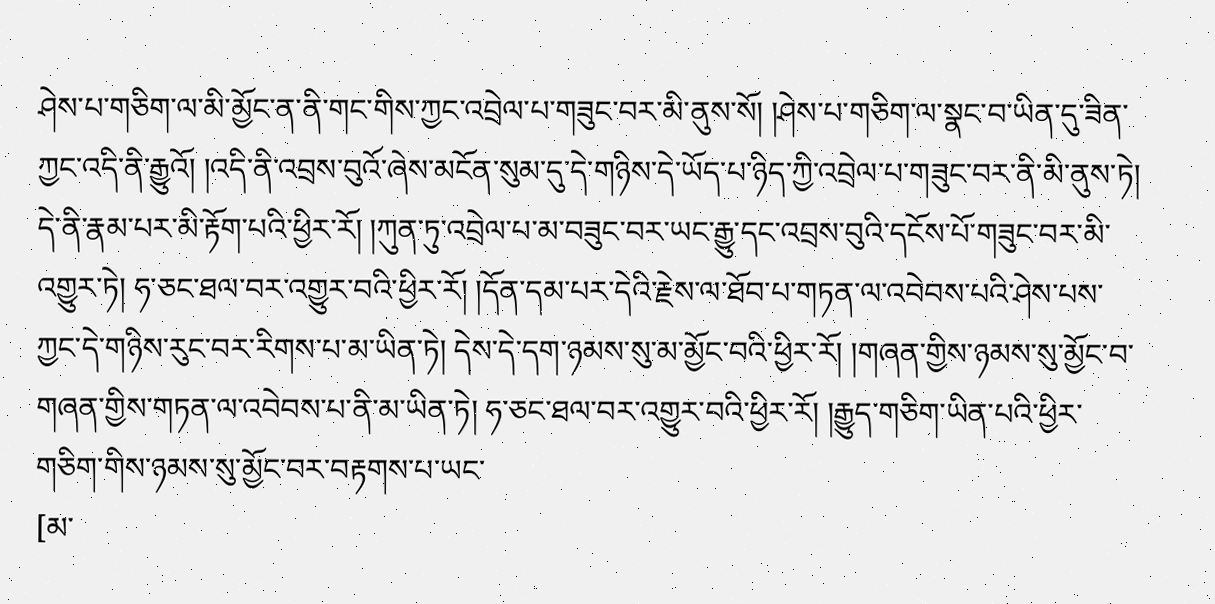ཤེས་པ་གཅིག་ལ་མི་མྱོང་ན་ནི་གང་གིས་ཀྱང་འབྲེལ་པ་གཟུང་བར་མི་ནུས་སོ། །ཤེས་པ་གཅིག་ལ་སྣང་བ་ཡིན་དུ་ཟིན་ཀྱང་འདི་ནི་རྒྱུའོ། །འདི་ནི་འབྲས་བུའོ་ཞེས་མངོན་སུམ་དུ་དེ་གཉིས་དེ་ཡོད་པ་ཉིད་ཀྱི་འབྲེལ་པ་གཟུང་བར་ནི་མི་ནུས་ཏེ། དེ་ནི་རྣམ་པར་མི་རྟོག་པའི་ཕྱིར་རོ། །ཀུན་ཏུ་འབྲེལ་པ་མ་བཟུང་བར་ཡང་རྒྱུ་དང་འབྲས་བུའི་དངོས་པོ་གཟུང་བར་མི་འགྱུར་ཏེ། ཧ་ཅང་ཐལ་བར་འགྱུར་བའི་ཕྱིར་རོ། །དོན་དམ་པར་དེའི་རྗེས་ལ་ཐོབ་པ་གཏན་ལ་འབེབས་པའི་ཤེས་པས་ཀྱང་དེ་གཉིས་རུང་བར་རིགས་པ་མ་ཡིན་ཏེ། དེས་དེ་དག་ཉམས་སུ་མ་མྱོང་བའི་ཕྱིར་རོ། །གཞན་གྱིས་ཉམས་སུ་མྱོང་བ་གཞན་གྱིས་གཏན་ལ་འབེབས་པ་ནི་མ་ཡིན་ཏེ། ཧ་ཅང་ཐལ་བར་འགྱུར་བའི་ཕྱིར་རོ། །རྒྱུད་གཅིག་ཡིན་པའི་ཕྱིར་གཅིག་གིས་ཉམས་སུ་མྱོང་བར་བརྟགས་པ་ཡང་
[མ་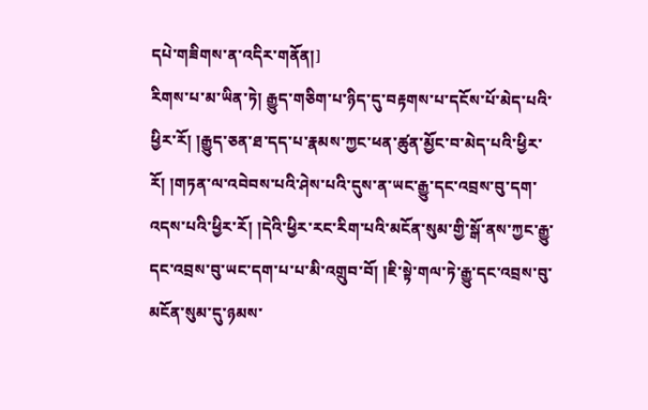དཔེ་གཟིགས་ན་འདིར་གནོན།]
རིགས་པ་མ་ཡིན་ཏེ། རྒྱུད་གཅིག་པ་ཉིད་དུ་བརྟགས་པ་དངོས་པོ་མེད་པའི་ཕྱིར་རོ། །རྒྱུད་ཅན་ཐ་དད་པ་རྣམས་ཀྱང་ཕན་ཚུན་མྱོང་བ་མེད་པའི་ཕྱིར་རོ། །གཏན་ལ་འབེབས་པའི་ཤེས་པའི་དུས་ན་ཡང་རྒྱུ་དང་འབྲས་བུ་དག་འདས་པའི་ཕྱིར་རོ། །དེའི་ཕྱིར་རང་རིག་པའི་མངོན་སུམ་གྱི་སྒོ་ནས་ཀྱང་རྒྱུ་དང་འབྲས་བུ་ཡང་དག་པ་པ་མི་འགྲུབ་བོ། །ཇི་སྟེ་གལ་ཏེ་རྒྱུ་དང་འབྲས་བུ་མངོན་སུམ་དུ་ཉམས་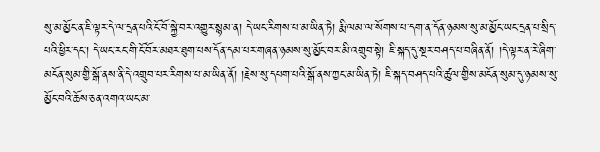སུ་མ་མྱོང་ན་ཇི་ལྟར་དེ་ལ་དྲན་པའི་ངོ་བོ་སྐྱེ་བར་འགྱུར་སྙམ་ན། དེ་ཡང་རིགས་པ་མ་ཡིན་ཏེ། རྨི་ལམ་ལ་སོགས་པ་དག་ན་དོན་ཉམས་སུ་མ་མྱོང་ཡང་དྲན་པ་སྲིད་པའི་ཕྱིར་དང་། དེ་ཡང་རང་གི་ངོ་བོར་མཐར་ཐུག་པས་དོན་དམ་པར་གཞན་ཉམས་སུ་མྱོང་བར་མི་འགྲུབ་སྟེ། ཇི་སྐད་དུ་སྔར་བཤད་པ་བཞིན་ནོ། །དེ་ལྟར་ན་རེ་ཞིག་མངོན་སུམ་གྱི་སྒོ་ནས་ནི་དེ་འགྲུབ་པར་རིགས་པ་མ་ཡིན་ནོ། །རྗེས་སུ་དཔག་པའི་སྒོ་ནས་ཀྱང་མ་ཡིན་ཏེ། ཇི་སྐད་བཤད་པའི་ཚུལ་གྱིས་མངོན་སུམ་དུ་ཉམས་སུ་མྱོང་བའི་ཆོས་ཅན་འགའ་ཡང་མ་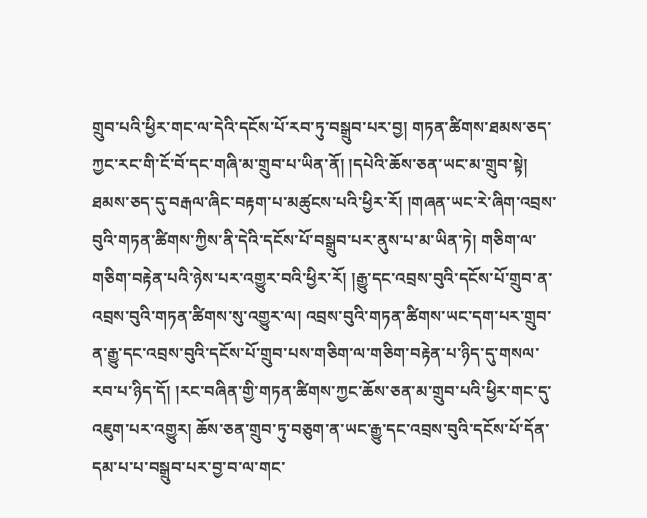གྲུབ་པའི་ཕྱིར་གང་ལ་དེའི་དངོས་པོ་རབ་ཏུ་བསྒྲུབ་པར་བྱ། གཏན་ཚིགས་ཐམས་ཅད་ཀྱང་རང་གི་ངོ་བོ་དང་གཞི་མ་གྲུབ་པ་ཡིན་ནོ། །དཔེའི་ཆོས་ཅན་ཡང་མ་གྲུབ་སྟེ། ཐམས་ཅད་དུ་བརྒལ་ཞིང་བརྟག་པ་མཚུངས་པའི་ཕྱིར་རོ། །གཞན་ཡང་རེ་ཞིག་འབྲས་བུའི་གཏན་ཚིགས་ཀྱིས་ནི་དེའི་དངོས་པོ་བསྒྲུབ་པར་ནུས་པ་མ་ཡིན་ཏེ། གཅིག་ལ་གཅིག་བརྟེན་པའི་ཉེས་པར་འགྱུར་བའི་ཕྱིར་རོ། །རྒྱུ་དང་འབྲས་བུའི་དངོས་པོ་གྲུབ་ན་འབྲས་བུའི་གཏན་ཚིགས་སུ་འགྱུར་ལ། འབྲས་བུའི་གཏན་ཚིགས་ཡང་དག་པར་གྲུབ་ན་རྒྱུ་དང་འབྲས་བུའི་དངོས་པོ་གྲུབ་པས་གཅིག་ལ་གཅིག་བརྟེན་པ་ཉིད་དུ་གསལ་རབ་པ་ཉིད་དོ། །རང་བཞིན་གྱི་གཏན་ཚིགས་ཀྱང་ཆོས་ཅན་མ་གྲུབ་པའི་ཕྱིར་གང་དུ་འཇུག་པར་འགྱུར། ཆོས་ཅན་གྲུབ་ཏུ་བཅུག་ན་ཡང་རྒྱུ་དང་འབྲས་བུའི་དངོས་པོ་དོན་དམ་པ་པ་བསྒྲུབ་པར་བྱ་བ་ལ་གང་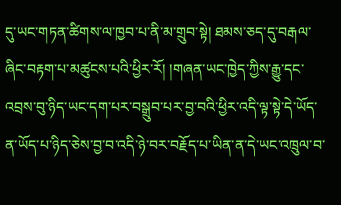དུ་ཡང་གཏན་ཚིགས་ལ་ཁྱབ་པ་ནི་མ་གྲུབ་སྟེ། ཐམས་ཅད་དུ་བརྒལ་ཞིང་བརྟག་པ་མཚུངས་པའི་ཕྱིར་རོ། །གཞན་ཡང་ཁྱེད་ཀྱིས་རྒྱུ་དང་འབྲས་བུ་ཉིད་ཡང་དག་པར་བསྒྲུབ་པར་བྱ་བའི་ཕྱིར་འདི་ལྟ་སྟེ་དེ་ཡོད་ན་ཡོད་པ་ཉིད་ཅེས་བྱ་བ་འདི་ཉེ་བར་བརྗོད་པ་ཡིན་ན་དེ་ཡང་འཁྲུལ་བ་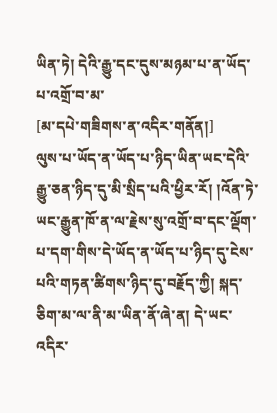ཡིན་ཏེ། དེའི་རྒྱུ་དང་དུས་མཉམ་པ་ན་ཡོད་པ་འགྲོ་བ་མ་
[མ་དཔེ་གཟིགས་ན་འདིར་གནོན།]
ལུས་པ་ཡོད་ན་ཡོད་པ་ཉིད་ཡིན་ཡང་དེའི་རྒྱུ་ཅན་ཉིད་དུ་མི་སྲིད་པའི་ཕྱིར་རོ། །འོན་ཏེ་ཡང་རྒྱུན་ཁོ་ན་ལ་རྗེས་སུ་འགྲོ་བ་དང་ལྡོག་པ་དག་གིས་དེ་ཡོད་ན་ཡོད་པ་ཉིད་དུ་ངེས་པའི་གཏན་ཚིགས་ཉིད་དུ་བརྗོད་ཀྱི། སྐད་ཅིག་མ་ལ་ནི་མ་ཡིན་ནོ་ཞེ་ན། དེ་ཡང་འདིར་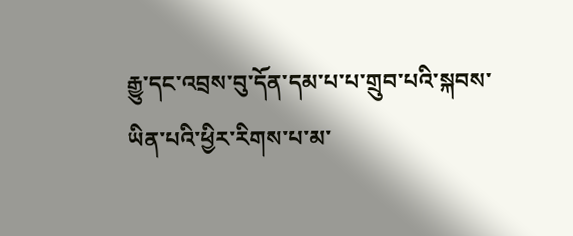རྒྱུ་དང་འབྲས་བུ་དོན་དམ་པ་པ་གྲུབ་པའི་སྐབས་ཡིན་པའི་ཕྱིར་རིགས་པ་མ་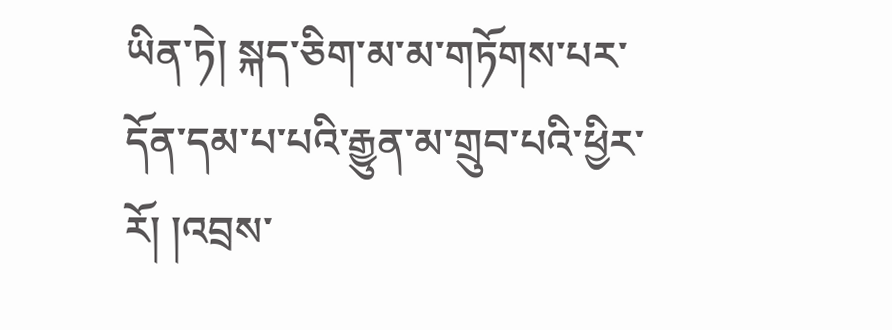ཡིན་ཏེ། སྐད་ཅིག་མ་མ་གཏོགས་པར་དོན་དམ་པ་པའི་རྒྱུན་མ་གྲུབ་པའི་ཕྱིར་རོ། །འབྲས་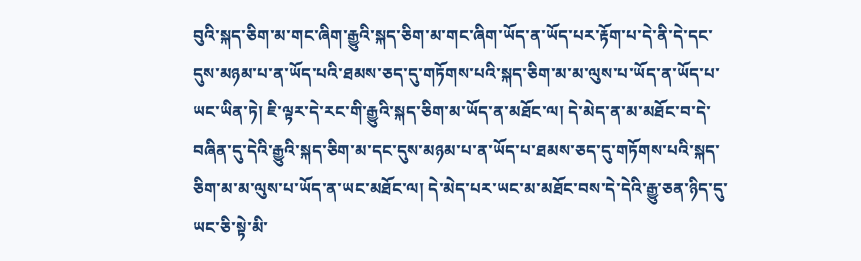བུའི་སྐད་ཅིག་མ་གང་ཞིག་རྒྱུའི་སྐད་ཅིག་མ་གང་ཞིག་ཡོད་ན་ཡོད་པར་རྟོག་པ་དེ་ནི་དེ་དང་དུས་མཉམ་པ་ན་ཡོད་པའི་ཐམས་ཅད་དུ་གཏོགས་པའི་སྐད་ཅིག་མ་མ་ལུས་པ་ཡོད་ན་ཡོད་པ་ཡང་ཡིན་ཏེ། ཇི་ལྟར་དེ་རང་གི་རྒྱུའི་སྐད་ཅིག་མ་ཡོད་ན་མཐོང་ལ། དེ་མེད་ན་མ་མཐོང་བ་དེ་བཞིན་དུ་དེའི་རྒྱུའི་སྐད་ཅིག་མ་དང་དུས་མཉམ་པ་ན་ཡོད་པ་ཐམས་ཅད་དུ་གཏོགས་པའི་སྐད་ཅིག་མ་མ་ལུས་པ་ཡོད་ན་ཡང་མཐོང་ལ། དེ་མེད་པར་ཡང་མ་མཐོང་བས་དེ་དེའི་རྒྱུ་ཅན་ཉིད་དུ་ཡང་ཅི་སྟེ་མི་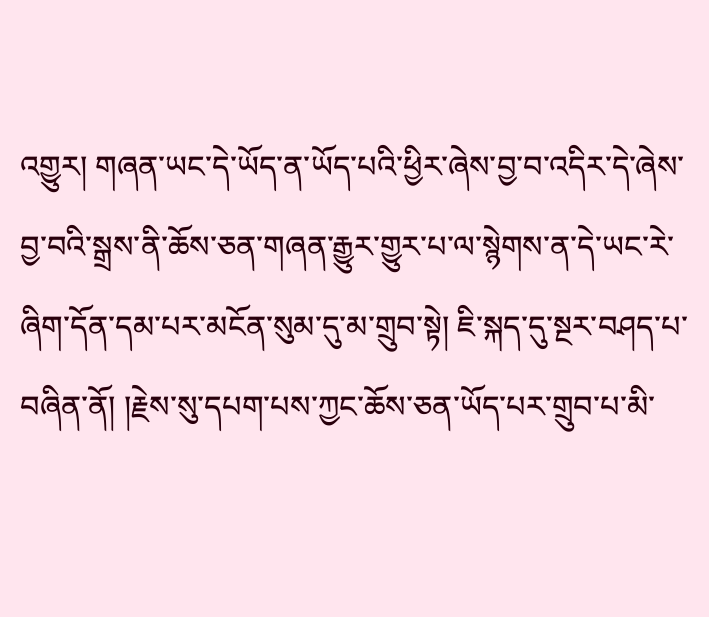འགྱུར། གཞན་ཡང་དེ་ཡོད་ན་ཡོད་པའི་ཕྱིར་ཞེས་བྱ་བ་འདིར་དེ་ཞེས་བྱ་བའི་སྒྲས་ནི་ཆོས་ཅན་གཞན་རྒྱུར་གྱུར་པ་ལ་སྙེགས་ན་དེ་ཡང་རེ་ཞིག་དོན་དམ་པར་མངོན་སུམ་དུ་མ་གྲུབ་སྟེ། ཇི་སྐད་དུ་སྔར་བཤད་པ་བཞིན་ནོ། །རྗེས་སུ་དཔག་པས་ཀྱང་ཆོས་ཅན་ཡོད་པར་གྲུབ་པ་མི་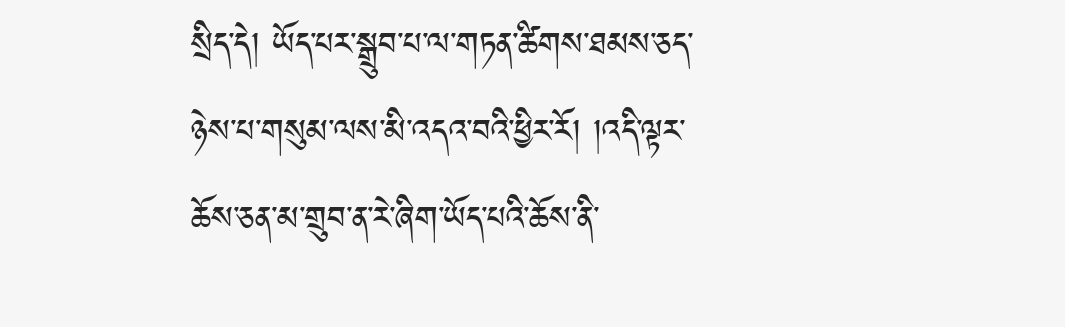སྲིད་དེ། ཡོད་པར་སྒྲུབ་པ་ལ་གཏན་ཚིགས་ཐམས་ཅད་ཉེས་པ་གསུམ་ལས་མི་འདའ་བའི་ཕྱིར་རོ། །འདི་ལྟར་ཆོས་ཅན་མ་གྲུབ་ན་རེ་ཞིག་ཡོད་པའི་ཆོས་ནི་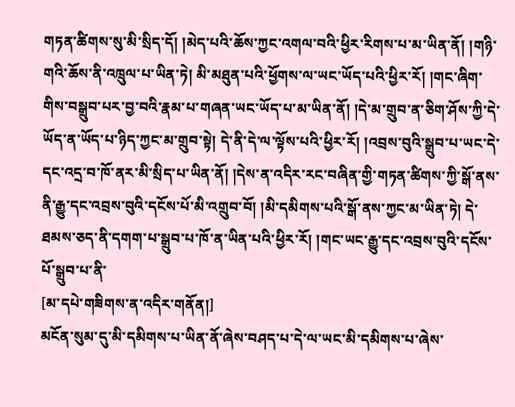གཏན་ཚིགས་སུ་མི་སྲིད་དོ། །མེད་པའི་ཆོས་ཀྱང་འགལ་བའི་ཕྱིར་རིགས་པ་མ་ཡིན་ནོ། །གཉི་གའི་ཆོས་ནི་འཁྲུལ་པ་ཡིན་ཏེ། མི་མཐུན་པའི་ཕྱོགས་ལ་ཡང་ཡོད་པའི་ཕྱིར་རོ། །གང་ཞིག་གིས་བསྒྲུབ་པར་བྱ་བའི་རྣམ་པ་གཞན་ཡང་ཡོད་པ་མ་ཡིན་ནོ། །དེ་མ་གྲུབ་ན་ཅིག་ཤོས་ཀྱི་དེ་ཡོད་ན་ཡོད་པ་ཉིད་ཀྱང་མ་གྲུབ་སྟེ། དེ་ནི་དེ་ལ་ལྟོས་པའི་ཕྱིར་རོ། །འབྲས་བུའི་སྒྲུབ་པ་ཡང་དེ་དང་འདྲ་བ་ཁོ་ནར་མི་སྲིད་པ་ཡིན་ནོ། །དེས་ན་འདིར་རང་བཞིན་གྱི་གཏན་ཚིགས་ཀྱི་སྒོ་ནས་ནི་རྒྱུ་དང་འབྲས་བུའི་དངོས་པོ་མི་འགྲུབ་བོ། །མི་དམིགས་པའི་སྒོ་ནས་ཀྱང་མ་ཡིན་ཏེ། དེ་ཐམས་ཅད་ནི་དགག་པ་སྒྲུབ་པ་ཁོ་ན་ཡིན་པའི་ཕྱིར་རོ། །གང་ཡང་རྒྱུ་དང་འབྲས་བུའི་དངོས་པོ་སྒྲུབ་པ་ནི་
[མ་དཔེ་གཟིགས་ན་འདིར་གནོན།]
མངོན་སུམ་དུ་མི་དམིགས་པ་ཡིན་ནོ་ཞེས་བཤད་པ་དེ་ལ་ཡང་མི་དམིགས་པ་ཞེས་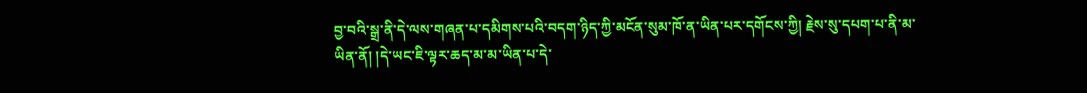བྱ་བའི་སྒྲ་ནི་དེ་ལས་གཞན་པ་དམིགས་པའི་བདག་ཉིད་ཀྱི་མངོན་སུམ་ཁོ་ན་ཡིན་པར་དགོངས་ཀྱི། རྗེས་སུ་དཔག་པ་ནི་མ་ཡིན་ནོ། །དེ་ཡང་ཇི་ལྟར་ཆད་མ་མ་ཡིན་པ་དེ་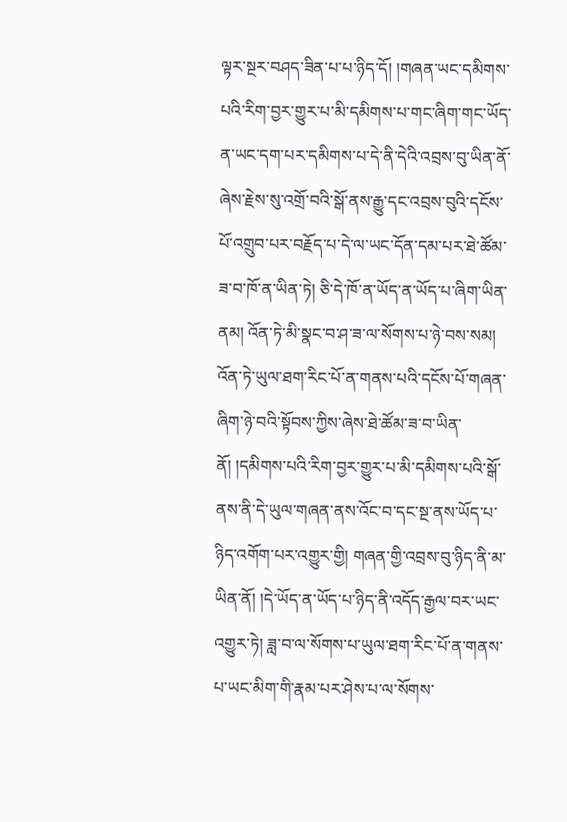ལྟར་སྔར་བཤད་ཟིན་པ་པ་ཉིད་དོ། །གཞན་ཡང་དམིགས་པའི་རིག་བྱར་གྱུར་པ་མི་དམིགས་པ་གང་ཞིག་གང་ཡོད་ན་ཡང་དག་པར་དམིགས་པ་དེ་ནི་དེའི་འབྲས་བུ་ཡིན་ནོ་ཞེས་རྗེས་སུ་འགྲོ་བའི་སྒོ་ནས་རྒྱུ་དང་འབྲས་བུའི་དངོས་པོ་འགྲུབ་པར་བརྗོད་པ་དེ་ལ་ཡང་དོན་དམ་པར་ཐེ་ཚོམ་ཟ་བ་ཁོ་ན་ཡིན་ཏེ། ཅི་དེ་ཁོ་ན་ཡོད་ན་ཡོད་པ་ཞིག་ཡིན་ནམ། འོན་ཏེ་མི་སྣང་བ་ཤ་ཟ་ལ་སོགས་པ་ཉེ་བས་སམ། འོན་ཏེ་ཡུལ་ཐག་རིང་པོ་ན་གནས་པའི་དངོས་པོ་གཞན་ཞིག་ཉེ་བའི་སྟོབས་ཀྱིས་ཞེས་ཐེ་ཚོམ་ཟ་བ་ཡིན་ནོ། །དམིགས་པའི་རིག་བྱར་གྱུར་པ་མི་དམིགས་པའི་སྒོ་ནས་ནི་དེ་ཡུལ་གཞན་ནས་འོང་བ་དང་སྔ་ནས་ཡོད་པ་ཉིད་འགོག་པར་འགྱུར་གྱི། གཞན་གྱི་འབྲས་བུ་ཉིད་ནི་མ་ཡིན་ནོ། །དེ་ཡོད་ན་ཡོད་པ་ཉིད་ནི་འདོད་རྒྱལ་བར་ཡང་འགྱུར་ཏེ། ཟླ་བ་ལ་སོགས་པ་ཡུལ་ཐག་རིང་པོ་ན་གནས་པ་ཡང་མིག་གི་རྣམ་པར་ཤེས་པ་ལ་སོགས་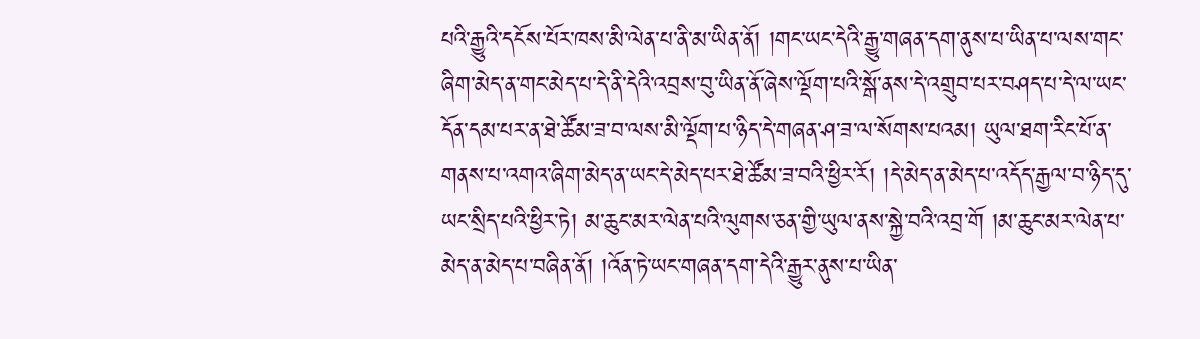པའི་རྒྱུའི་དངོས་པོར་ཁས་མི་ལེན་པ་ནི་མ་ཡིན་ནོ། །གང་ཡང་དེའི་རྒྱུ་གཞན་དག་ནུས་པ་ཡིན་པ་ལས་གང་ཞིག་མེད་ན་གང་མེད་པ་དེ་ནི་དེའི་འབྲས་བུ་ཡིན་ནོ་ཞེས་ལྡོག་པའི་སྒོ་ནས་དེ་འགྲུབ་པར་བཤད་པ་དེ་ལ་ཡང་དོན་དམ་པར་ན་ཐེ་ཚོམ་ཟ་བ་ལས་མི་ལྡོག་པ་ཉིད་དེ་གཞན་ཤ་ཟ་ལ་སོགས་པའམ། ཡུལ་ཐག་རིང་པོ་ན་གནས་པ་འགའ་ཞིག་མེད་ན་ཡང་དེ་མེད་པར་ཐེ་ཚོམ་ཟ་བའི་ཕྱིར་རོ། །དེ་མེད་ན་མེད་པ་འདོད་རྒྱལ་བ་ཉིད་དུ་ཡང་སྲིད་པའི་ཕྱིར་ཏེ། མ་ཆུང་མར་ལེན་པའི་ལུགས་ཅན་གྱི་ཡུལ་ནས་སྐྱེ་བའི་འབྲ་གོ །མ་ཆུང་མར་ལེན་པ་མེད་ན་མེད་པ་བཞིན་ནོ། །འོན་ཏེ་ཡང་གཞན་དག་དེའི་རྒྱུར་ནུས་པ་ཡིན་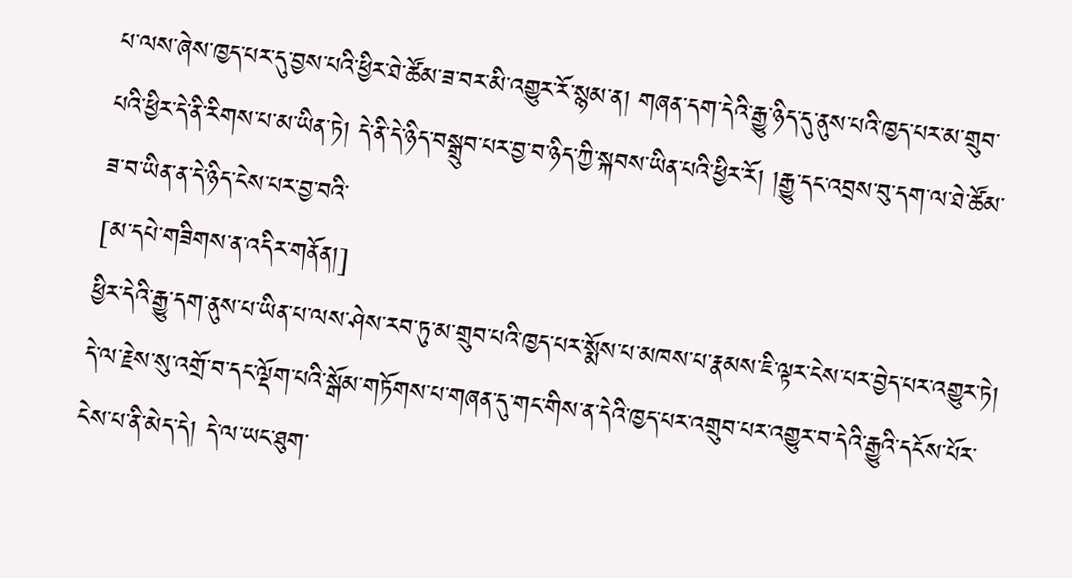པ་ལས་ཞེས་ཁྱད་པར་དུ་བྱས་པའི་ཕྱིར་ཐེ་ཚོམ་ཟ་བར་མི་འགྱུར་རོ་སྙམ་ན། གཞན་དག་དེའི་རྒྱུ་ཉིད་དུ་ནུས་པའི་ཁྱད་པར་མ་གྲུབ་པའི་ཕྱིར་དེ་ནི་རིགས་པ་མ་ཡིན་ཏེ། དེ་ནི་དེ་ཉིད་བསྒྲུབ་པར་བྱ་བ་ཉིད་ཀྱི་སྐབས་ཡིན་པའི་ཕྱིར་རོ། །རྒྱུ་དང་འབྲས་བུ་དག་ལ་ཐེ་ཚོམ་ཟ་བ་ཡིན་ན་དེ་ཉིད་ངེས་པར་བྱ་བའི་
[མ་དཔེ་གཟིགས་ན་འདིར་གནོན།]
ཕྱིར་དེའི་རྒྱུ་དག་ནུས་པ་ཡིན་པ་ལས་ཤེས་རབ་ཏུ་མ་གྲུབ་པའི་ཁྱད་པར་སྨོས་པ་མཁས་པ་རྣམས་ཇི་ལྟར་ངེས་པར་བྱེད་པར་འགྱུར་ཏེ། དེ་ལ་རྗེས་སུ་འགྲོ་བ་དང་ལྡོག་པའི་སྒོམ་གཏོགས་པ་གཞན་དུ་གང་གིས་ན་དེའི་ཁྱད་པར་འགྲུབ་པར་འགྱུར་བ་དེའི་རྒྱུའི་དངོས་པོར་ངེས་པ་ནི་མེད་དེ། དེ་ལ་ཡང་ཐུག་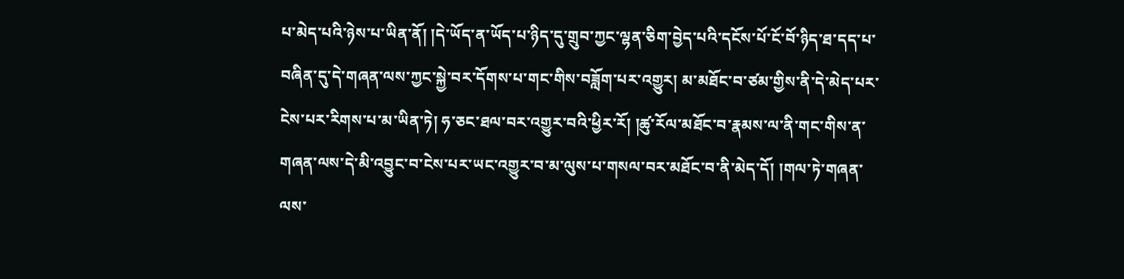པ་མེད་པའི་ཉེས་པ་ཡིན་ནོ། །དེ་ཡོད་ན་ཡོད་པ་ཉིད་དུ་གྲུབ་ཀྱང་ལྷན་ཅིག་བྱེད་པའི་དངོས་པོ་ངོ་བོ་ཉིད་ཐ་དད་པ་བཞིན་དུ་དེ་གཞན་ལས་ཀྱང་སྐྱེ་བར་དོགས་པ་གང་གིས་བཟློག་པར་འགྱུར། མ་མཐོང་བ་ཙམ་གྱིས་ནི་དེ་མེད་པར་ངེས་པར་རིགས་པ་མ་ཡིན་ཏེ། ཧ་ཅང་ཐལ་བར་འགྱུར་བའི་ཕྱིར་རོ། །ཚུ་རོལ་མཐོང་བ་རྣམས་ལ་ནི་གང་གིས་ན་གཞན་ལས་དེ་མི་འབྱུང་བ་ངེས་པར་ཡང་འགྱུར་བ་མ་ལུས་པ་གསལ་བར་མཐོང་བ་ནི་མེད་དོ། །གལ་ཏེ་གཞན་ལས་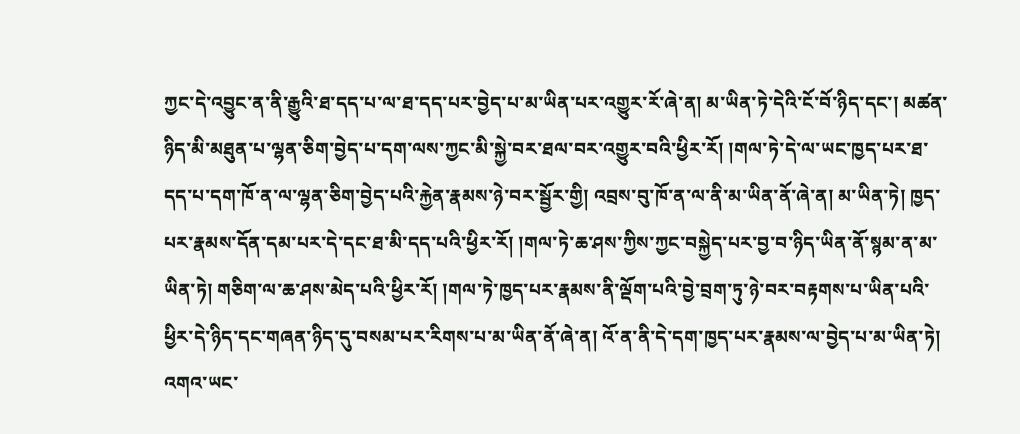ཀྱང་དེ་འབྱུང་ན་ནི་རྒྱུའི་ཐ་དད་པ་ལ་ཐ་དད་པར་བྱེད་པ་མ་ཡིན་པར་འགྱུར་རོ་ཞེ་ན། མ་ཡིན་ཏེ་དེའི་ངོ་བོ་ཉིད་དང་། མཚན་ཉིད་མི་མཐུན་པ་ལྷན་ཅིག་བྱེད་པ་དག་ལས་ཀྱང་མི་སྐྱེ་བར་ཐལ་བར་འགྱུར་བའི་ཕྱིར་རོ། །གལ་ཏེ་དེ་ལ་ཡང་ཁྱད་པར་ཐ་དད་པ་དག་ཁོ་ན་ལ་ལྷན་ཅིག་བྱེད་པའི་རྐྱེན་རྣམས་ཉེ་བར་སྦྱོར་གྱི། འབྲས་བུ་ཁོ་ན་ལ་ནི་མ་ཡིན་ནོ་ཞེ་ན། མ་ཡིན་ཏེ། ཁྱད་པར་རྣམས་དོན་དམ་པར་དེ་དང་ཐ་མི་དད་པའི་ཕྱིར་རོ། །གལ་ཏེ་ཆ་ཤས་ཀྱིས་ཀྱང་བསྐྱེད་པར་བྱ་བ་ཉིད་ཡིན་ནོ་སྙམ་ན་མ་ཡིན་ཏེ། གཅིག་ལ་ཆ་ཤས་མེད་པའི་ཕྱིར་རོ། །གལ་ཏེ་ཁྱད་པར་རྣམས་ནི་ལྡོག་པའི་བྱེ་བྲག་ཏུ་ཉེ་བར་བརྟགས་པ་ཡིན་པའི་ཕྱིར་དེ་ཉིད་དང་གཞན་ཉིད་དུ་བསམ་པར་རིགས་པ་མ་ཡིན་ནོ་ཞེ་ན། འོ་ན་ནི་དེ་དག་ཁྱད་པར་རྣམས་ལ་བྱེད་པ་མ་ཡིན་ཏེ། འགའ་ཡང་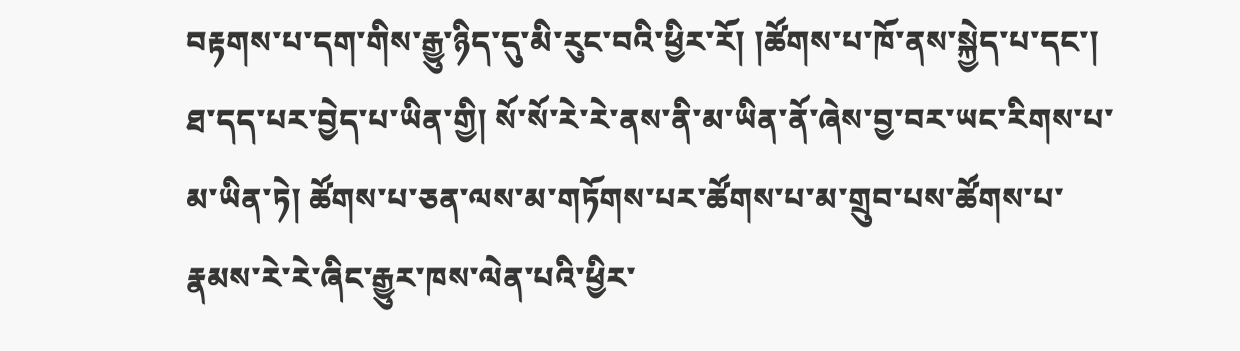བརྟགས་པ་དག་གིས་རྒྱུ་ཉིད་དུ་མི་རུང་བའི་ཕྱིར་རོ། །ཚོགས་པ་ཁོ་ནས་སྐྱེད་པ་དང་། ཐ་དད་པར་བྱེད་པ་ཡིན་གྱི། སོ་སོ་རེ་རེ་ནས་ནི་མ་ཡིན་ནོ་ཞེས་བྱ་བར་ཡང་རིགས་པ་མ་ཡིན་ཏེ། ཚོགས་པ་ཅན་ལས་མ་གཏོགས་པར་ཚོགས་པ་མ་གྲུབ་པས་ཚོགས་པ་རྣམས་རེ་རེ་ཞིང་རྒྱུར་ཁས་ལེན་པའི་ཕྱིར་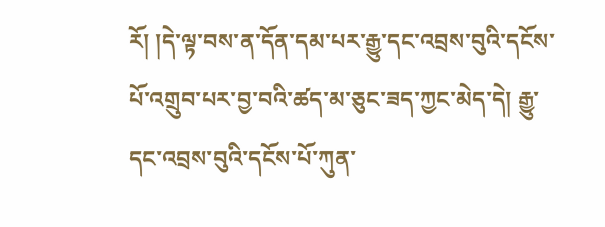རོ། །དེ་ལྟ་བས་ན་དོན་དམ་པར་རྒྱུ་དང་འབྲས་བུའི་དངོས་པོ་འགྲུབ་པར་བྱ་བའི་ཚད་མ་ཅུང་ཟད་ཀྱང་མེད་དེ། རྒྱུ་དང་འབྲས་བུའི་དངོས་པོ་ཀུན་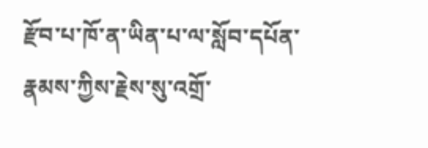རྫོབ་པ་ཁོ་ན་ཡིན་པ་ལ་སློབ་དཔོན་རྣམས་ཀྱིས་རྗེས་སུ་འགྲོ་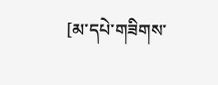[མ་དཔེ་གཟིགས་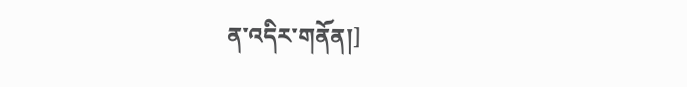ན་འདིར་གནོན།]